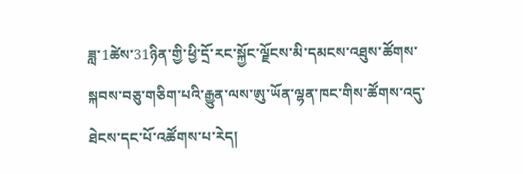ཟླ་1ཚེས་31ཉིན་གྱི་ཕྱི་དྲོ་རང་སྐྱོང་ལྗོངས་མི་དམངས་འཐུས་ཚོགས་སྐབས་བཅུ་གཅིག་པའི་རྒྱུན་ལས་ཨུ་ཡོན་ལྷན་ཁང་གིས་ཚོགས་འདུ་ཐེངས་དང་པོ་འཚོགས་པ་རེད།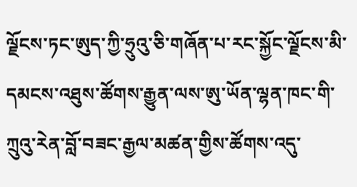ལྗོངས་ཏང་ཨུད་ཀྱི་ཧྲུའུ་ཅི་གཞོན་པ་རང་སྐྱོང་ལྗོངས་མི་དམངས་འཐུས་ཚོགས་རྒྱུན་ལས་ཨུ་ཡོན་ལྷན་ཁང་གི་ཀྲུའུ་རེན་བློ་བཟང་རྒྱལ་མཚན་གྱིས་ཚོགས་འདུ་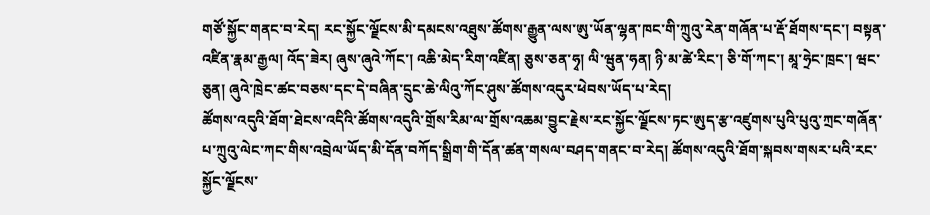གཙོ་སྐྱོང་གནང་བ་རེད། རང་སྐྱོང་ལྗོངས་མི་དམངས་འཐུས་ཚོགས་རྒྱུན་ལས་ཨུ་ཡོན་ལྷན་ཁང་གི་ཀྲུའུ་རེན་གཞོན་པ་རྡོ་ཐོགས་དང་། བསྟན་འཛིན་རྣམ་རྒྱལ། འོད་ཟེར། ཞུས་ཞུའེ་ཀོང་། འཆི་མེད་རིག་འཛིན། ཅུས་ཅན་ཧྭ། ལི་ཝུན་ཧན། ཉི་མ་ཚེ་རིང་། ཅི་གོ་ཀང་། མཱ་ཧྲེང་ཁྲང་། ཝང་ཅུན། ཞུའེ་ཁྲེང་ཚང་བཅས་དང་དེ་བཞིན་དྲུང་ཆེ་ལིའུ་ཀོང་ཤུས་ཚོགས་འདུར་ཕེབས་ཡོད་པ་རེད།
ཚོགས་འདུའི་ཐོག་ཐེངས་འདིའི་ཚོགས་འདུའི་གྲོས་རིམ་ལ་གྲོས་འཆམ་བྱུང་རྗེས་རང་སྐྱོང་ལྗོངས་ཏང་ཨུད་རྩ་འཛུགས་པུའི་པུའུ་ཀྲང་གཞོན་པ་ཀྲུའུ་ལེང་ཀང་གིས་འབྲེལ་ཡོད་མི་དོན་བཀོད་སྒྲིག་གི་དོན་ཚན་གསལ་བཤད་གནང་བ་རེད། ཚོགས་འདུའི་ཐོག་སྐབས་གསར་པའི་རང་སྐྱོང་ལྗོངས་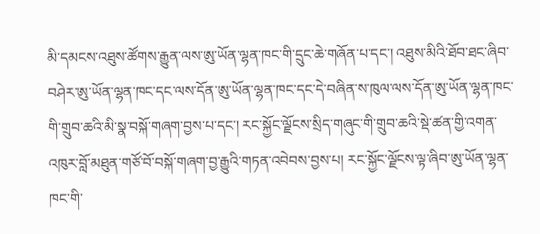མི་དམངས་འཐུས་ཚོགས་རྒྱུན་ལས་ཨུ་ཡོན་ལྷན་ཁང་གི་དྲུང་ཆེ་གཞོན་པ་དང་། འཐུས་མིའི་ཐོབ་ཐང་ཞིབ་བཤེར་ཨུ་ཡོན་ལྷན་ཁང་དང་ལས་དོན་ཨུ་ཡོན་ལྷན་ཁང་དང་དེ་བཞིན་ས་ཁུལ་ལས་དོན་ཨུ་ཡོན་ལྷན་ཁང་གི་གྲུབ་ཆའི་མི་སྣ་བསྐོ་གཞག་བྱས་པ་དང་། རང་སྐྱོང་ལྗོངས་སྲིད་གཞུང་གི་གྲུབ་ཆའི་སྡེ་ཚན་གྱི་འགན་འཁུར་བློ་མཐུན་གཙོ་བོ་བསྐོ་གཞག་བྱ་རྒྱུའི་གཏན་འབེབས་བྱས་པ། རང་སྐྱོང་ལྗོངས་ལྟ་ཞིབ་ཨུ་ཡོན་ལྷན་ཁང་གི་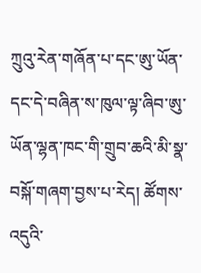ཀྲུའུ་རེན་གཞོན་པ་དང་ཨུ་ཡོན་དང་དེ་བཞིན་ས་ཁུལ་ལྟ་ཞིབ་ཨུ་ཡོན་ལྷན་ཁང་གི་གྲུབ་ཆའི་མི་སྣ་བསྐོ་གཞག་བྱས་པ་རེད། ཚོགས་འདུའི་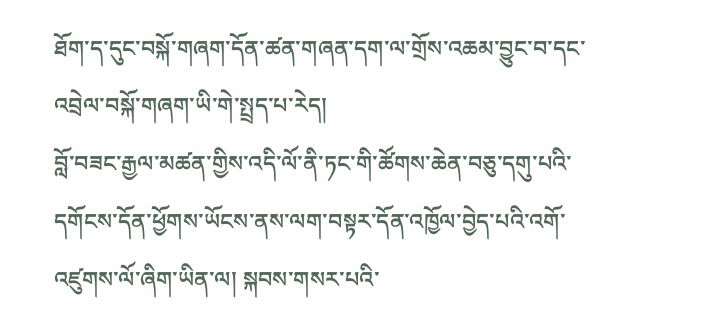ཐོག་ད་དུང་བསྐོ་གཞག་དོན་ཚན་གཞན་དག་ལ་གྲོས་འཆམ་བྱུང་བ་དང་འབྲེལ་བསྐོ་གཞག་ཡི་གེ་སྤྲད་པ་རེད།
བློ་བཟང་རྒྱལ་མཚན་གྱིས་འདི་ལོ་ནི་ཏང་གི་ཚོགས་ཆེན་བཅུ་དགུ་པའི་དགོངས་དོན་ཕྱོགས་ཡོངས་ནས་ལག་བསྟར་དོན་འཁྱོལ་བྱེད་པའི་འགོ་འཛུགས་ལོ་ཞིག་ཡིན་ལ། སྐབས་གསར་པའི་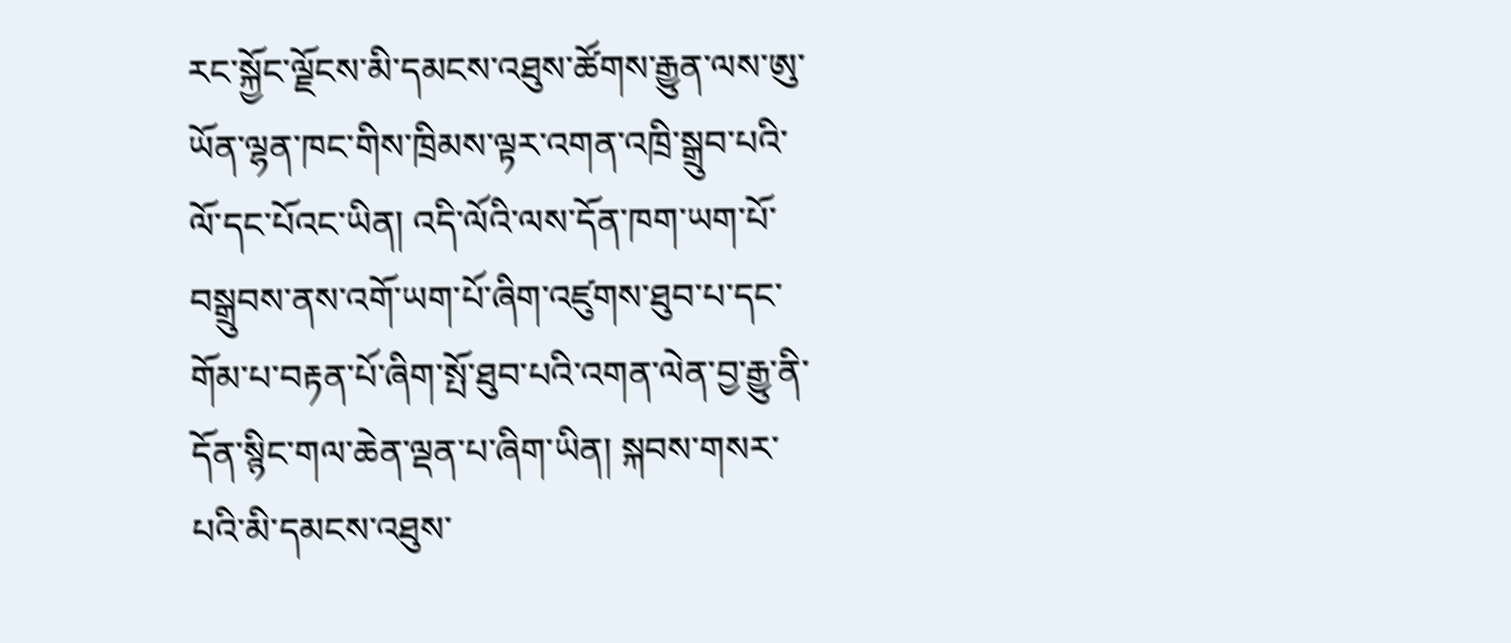རང་སྐྱོང་ལྗོངས་མི་དམངས་འཐུས་ཚོགས་རྒྱུན་ལས་ཨུ་ཡོན་ལྷན་ཁང་གིས་ཁྲིམས་ལྟར་འགན་འཁྲི་སྒྲུབ་པའི་ལོ་དང་པོའང་ཡིན། འདི་ལོའི་ལས་དོན་ཁག་ཡག་པོ་བསྒྲུབས་ནས་འགོ་ཡག་པོ་ཞིག་འཛུགས་ཐུབ་པ་དང་གོམ་པ་བརྟན་པོ་ཞིག་སྤོ་ཐུབ་པའི་འགན་ལེན་བྱ་རྒྱུ་ནི་དོན་སྙིང་གལ་ཆེན་ལྡན་པ་ཞིག་ཡིན། སྐབས་གསར་པའི་མི་དམངས་འཐུས་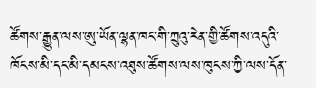ཚོགས་རྒྱུན་ལས་ཨུ་ཡོན་ལྷན་ཁང་གི་ཀྲུའུ་རེན་གྱི་ཚོགས་འདུའི་ཁོངས་མི་དང་མི་དམངས་འཐུས་ཚོགས་ལས་ཁུངས་ཀྱི་ལས་དོན་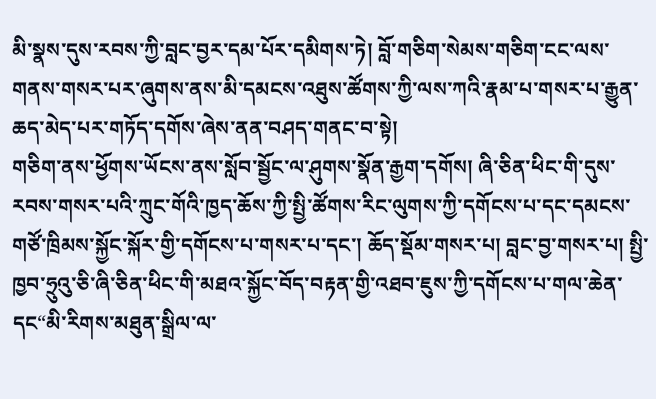མི་སྣས་དུས་རབས་ཀྱི་བླང་བྱར་དམ་པོར་དམིགས་ཏེ། བློ་གཅིག་སེམས་གཅིག་ངང་ལས་གནས་གསར་པར་ཞུགས་ནས་མི་དམངས་འཐུས་ཚོགས་ཀྱི་ལས་ཀའི་རྣམ་པ་གསར་པ་རྒྱུན་ཆད་མེད་པར་གཏོད་དགོས་ཞེས་ནན་བཤད་གནང་བ་སྟེ།
གཅིག་ནས་ཕྱོགས་ཡོངས་ནས་སློབ་སྦྱོང་ལ་ཤུགས་སྣོན་རྒྱག་དགོས། ཞི་ཅིན་ཕིང་གི་དུས་རབས་གསར་པའི་ཀྲུང་གོའི་ཁྱད་ཆོས་ཀྱི་སྤྱི་ཚོགས་རིང་ལུགས་ཀྱི་དགོངས་པ་དང་དམངས་གཙོ་ཁྲིམས་སྐྱོང་སྐོར་གྱི་དགོངས་པ་གསར་པ་དང་། ཆོད་སྡོམ་གསར་པ། བླང་བྱ་གསར་པ། སྤྱི་ཁྱབ་ཧྲུའུ་ཅི་ཞི་ཅིན་ཕིང་གི་མཐའ་སྐྱོང་བོད་བརྟན་གྱི་འཐབ་ཇུས་ཀྱི་དགོངས་པ་གལ་ཆེན་དང“མི་རིགས་མཐུན་སྒྲིལ་ལ་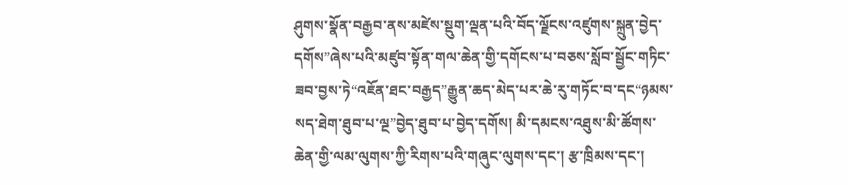ཤུགས་སྣོན་བརྒྱབ་ནས་མཛེས་སྡུག་ལྡན་པའི་བོད་ལྗོངས་འཛུགས་སྐྲུན་བྱེད་དགོས”ཞེས་པའི་མཛུབ་སྟོན་གལ་ཆེན་གྱི་དགོངས་པ་བཅས་སློབ་སྦྱོང་གཏིང་ཟབ་བྱས་ཏེ“འཇོན་ཐང་བརྒྱད”རྒྱུན་ཆད་མེད་པར་ཆེ་རུ་གཏོང་བ་དང“ཉམས་སད་ཐེག་ཐུབ་པ་ལྔ”བྱེད་ཐུབ་པ་བྱེད་དགོས། མི་དམངས་འཐུས་མི་ཚོགས་ཆེན་གྱི་ལམ་ལུགས་ཀྱི་རིགས་པའི་གཞུང་ལུགས་དང་། རྩ་ཁྲིམས་དང་།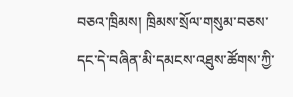བཅའ་ཁྲིམས། ཁྲིམས་སྲོལ་གསུམ་བཅས་དང་དེ་བཞིན་མི་དམངས་འཐུས་ཚོགས་ཀྱི་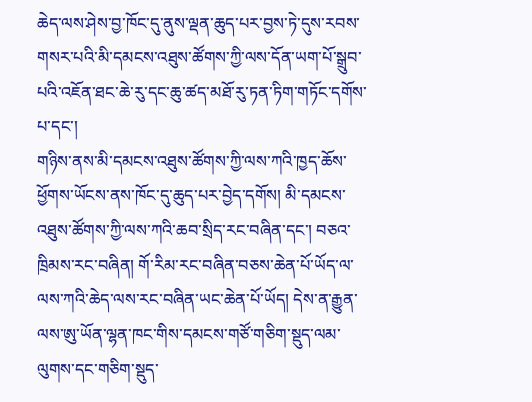ཆེད་ལས་ཤེས་བྱ་ཁོང་དུ་ནུས་ལྡན་ཆུད་པར་བྱས་ཏེ་དུས་རབས་གསར་པའི་མི་དམངས་འཐུས་ཚོགས་ཀྱི་ལས་དོན་ཡག་པོ་སྒྲུབ་པའི་འཇོན་ཐང་ཆེ་རུ་དང་ཆུ་ཚད་མཐོ་རུ་ཏན་ཏིག་གཏོང་དགོས་པ་དང་།
གཉིས་ནས་མི་དམངས་འཐུས་ཚོགས་ཀྱི་ལས་ཀའི་ཁྱད་ཆོས་ཕྱོགས་ཡོངས་ནས་ཁོང་དུ་ཆུད་པར་བྱེད་དགོས། མི་དམངས་འཐུས་ཚོགས་ཀྱི་ལས་ཀའི་ཆབ་སྲིད་རང་བཞིན་དང་། བཅའ་ཁྲིམས་རང་བཞིན། གོ་རིམ་རང་བཞིན་བཅས་ཆེན་པོ་ཡོད་ལ་ལས་ཀའི་ཆེད་ལས་རང་བཞིན་ཡང་ཆེན་པོ་ཡོད། དེས་ན་རྒྱུན་ལས་ཨུ་ཡོན་ལྷན་ཁང་གིས་དམངས་གཙོ་གཅིག་སྡུད་ལམ་ལུགས་དང་གཅིག་སྡུད་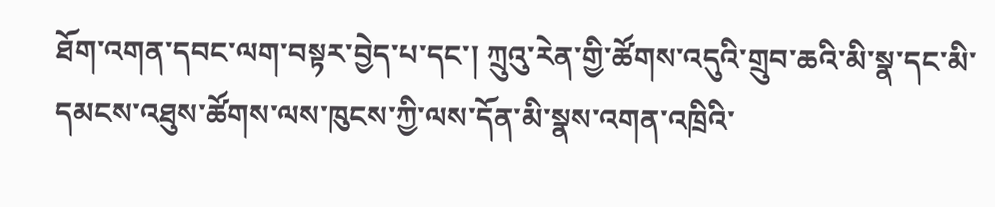ཐོག་འགན་དབང་ལག་བསྟར་བྱེད་པ་དང་། ཀྲུའུ་རེན་གྱི་ཚོགས་འདུའི་གྲུབ་ཆའི་མི་སྣ་དང་མི་དམངས་འཐུས་ཚོགས་ལས་ཁུངས་ཀྱི་ལས་དོན་མི་སྣས་འགན་འཁྲིའི་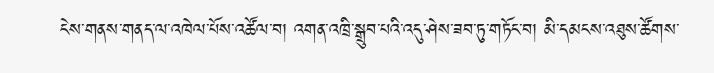ངེས་གནས་གནད་ལ་འཁེལ་པོས་འཚོལ་བ། འགན་འཁྲི་སྒྲུབ་པའི་འདུ་ཤེས་ཟབ་ཏུ་གཏོང་བ། མི་དམངས་འཐུས་ཚོགས་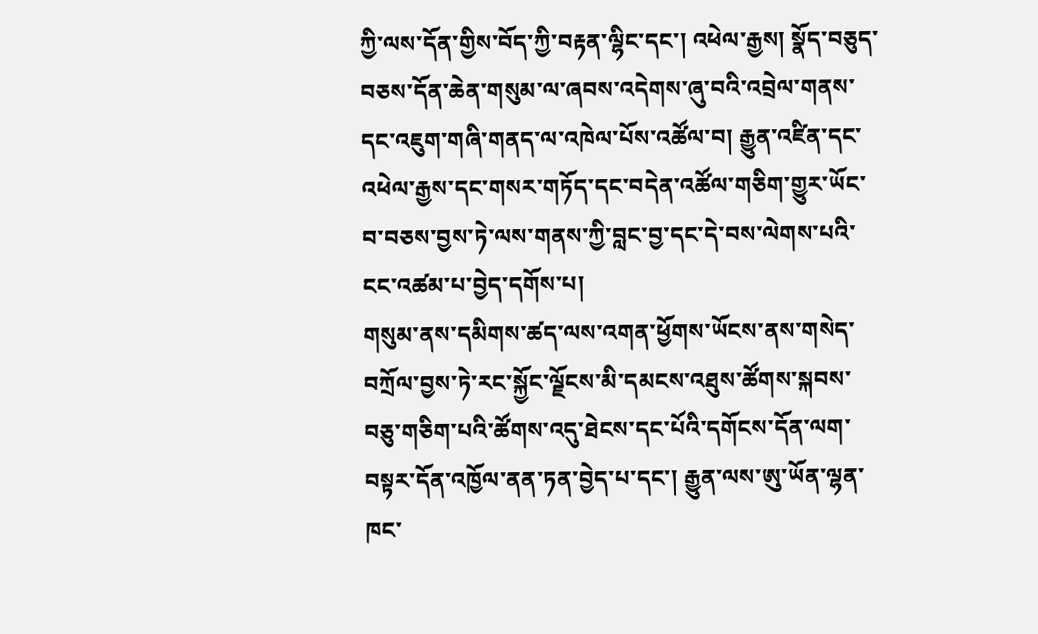ཀྱི་ལས་དོན་གྱིས་བོད་ཀྱི་བརྟན་ལྷིང་དང་། འཕེལ་རྒྱས། སྣོད་བཅུད་བཅས་དོན་ཆེན་གསུམ་ལ་ཞབས་འདེགས་ཞུ་བའི་འབྲེལ་གནས་དང་འཇུག་གཞི་གནད་ལ་འཁེལ་པོས་འཚོལ་བ། རྒྱུན་འཛིན་དང་འཕེལ་རྒྱས་དང་གསར་གཏོད་དང་བདེན་འཚོལ་གཅིག་གྱུར་ཡོང་བ་བཅས་བྱས་ཏེ་ལས་གནས་ཀྱི་བླང་བྱ་དང་དེ་བས་ལེགས་པའི་ངང་འཚམ་པ་བྱེད་དགོས་པ།
གསུམ་ནས་དམིགས་ཚད་ལས་འགན་ཕྱོགས་ཡོངས་ནས་གསེད་བཀྲོལ་བྱས་ཏེ་རང་སྐྱོང་ལྗོངས་མི་དམངས་འཐུས་ཚོགས་སྐབས་བཅུ་གཅིག་པའི་ཚོགས་འདུ་ཐེངས་དང་པོའི་དགོངས་དོན་ལག་བསྟར་དོན་འཁྱོལ་ནན་ཏན་བྱེད་པ་དང་། རྒྱུན་ལས་ཨུ་ཡོན་ལྷན་ཁང་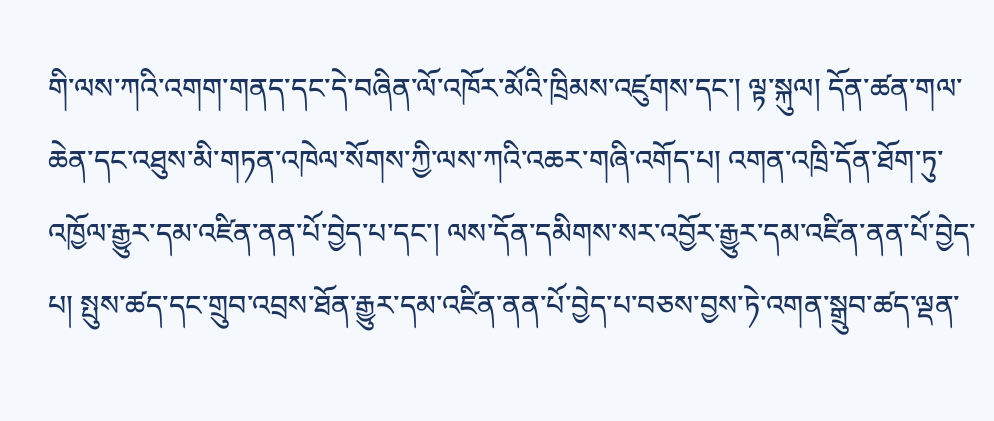གི་ལས་ཀའི་འགག་གནད་དང་དེ་བཞིན་ལོ་འཁོར་མོའི་ཁྲིམས་འཛུགས་དང་། ལྟ་སྐུལ། དོན་ཚན་གལ་ཆེན་དང་འཐུས་མི་གཏན་འཁེལ་སོགས་ཀྱི་ལས་ཀའི་འཆར་གཞི་འགོད་པ། འགན་འཁྲི་དོན་ཐོག་ཏུ་འཁྱོལ་རྒྱུར་དམ་འཛིན་ནན་པོ་བྱེད་པ་དང་། ལས་དོན་དམིགས་སར་འབྱོར་རྒྱུར་དམ་འཛིན་ནན་པོ་བྱེད་པ། སྤུས་ཚད་དང་གྲུབ་འབྲས་ཐོན་རྒྱུར་དམ་འཛིན་ནན་པོ་བྱེད་པ་བཅས་བྱས་ཏེ་འགན་སྒྲུབ་ཚད་ལྡན་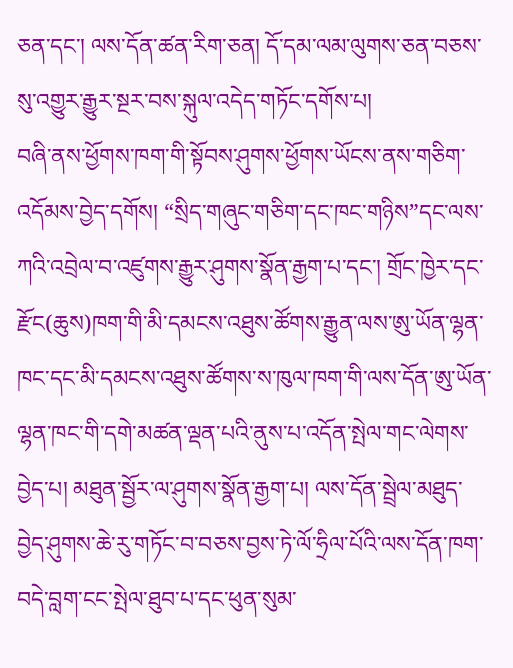ཅན་དང་། ལས་དོན་ཚན་རིག་ཅན། དོ་དམ་ལམ་ལུགས་ཅན་བཅས་སུ་འགྱུར་རྒྱུར་སྔར་བས་སྐུལ་འདེད་གཏོང་དགོས་པ།
བཞི་ནས་ཕྱོགས་ཁག་གི་སྟོབས་ཤུགས་ཕྱོགས་ཡོངས་ནས་གཅིག་འདོམས་བྱེད་དགོས། “སྲིད་གཞུང་གཅིག་དང་ཁང་གཉིས”དང་ལས་ཀའི་འབྲེལ་བ་འཛུགས་རྒྱུར་ཤུགས་སྣོན་རྒྱག་པ་དང་། གྲོང་ཁྱེར་དང་རྫོང(ཆུས)ཁག་གི་མི་དམངས་འཐུས་ཚོགས་རྒྱུན་ལས་ཨུ་ཡོན་ལྷན་ཁང་དང་མི་དམངས་འཐུས་ཚོགས་ས་ཁུལ་ཁག་གི་ལས་དོན་ཨུ་ཡོན་ལྷན་ཁང་གི་དགེ་མཚན་ལྡན་པའི་ནུས་པ་འདོན་སྤེལ་གང་ལེགས་བྱེད་པ། མཐུན་སྦྱོར་ལ་ཤུགས་སྣོན་རྒྱག་པ། ལས་དོན་སྦྲེལ་མཐུད་བྱེད་ཤུགས་ཆེ་རུ་གཏོང་བ་བཅས་བྱས་ཏེ་ལོ་ཧྲིལ་པོའི་ལས་དོན་ཁག་བདེ་བླག་ངང་སྤེལ་ཐུབ་པ་དང་ཕུན་སུམ་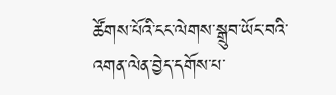ཚོགས་པོའི་ངང་ལེགས་སྒྲུབ་ཡོང་བའི་འགན་ལེན་བྱེད་དགོས་པ་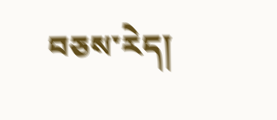བཅས་རེད།